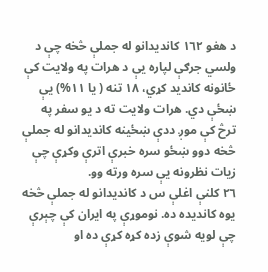د هغو ١٦٢ کانديدانو له جملې څخه چې د ولسي جرګې لپاره يې د هرات په ولايت کې ځانونه کانديد کړي، ١٨ تنه ( يا ١١%) يې ښځې دي. هرات ولايت ته د يو سفر په ترڅ کې موږ ددې ښځينه کانديدانو له جملې څخه دوو ښځو سره خبرې اترې وکړې چې زيات نظرونه يې سره ورته وو.
٢٦ کلنې اغلې س د کانديدانو له جملې څخه يوه کانديده ده. نوموړې په ايران کې چېرې چې لويه شوې زده کړه کړې ده او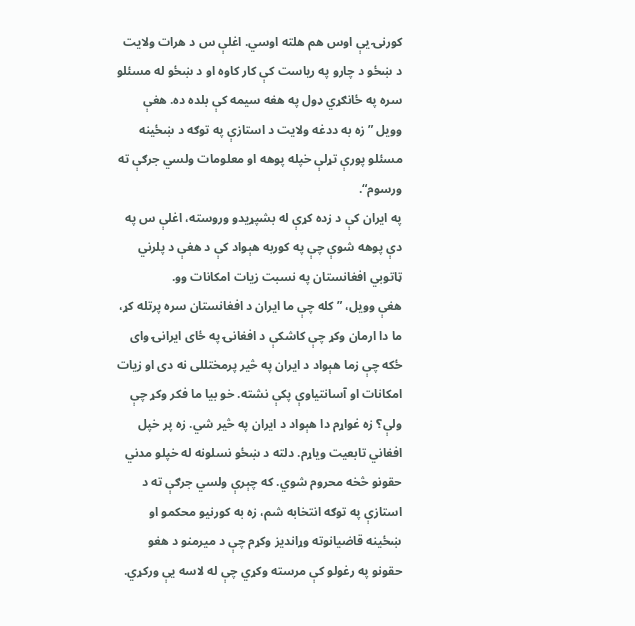کورنۍ يې اوس هم هلته اوسي. اغلې س د هرات ولايت د ښځو د چارو په رياست کې کار کاوه او د ښځو له مسئلو سره په ځانګړي ډول په هغه سيمه کې بلده ده. هغې وويل ” زه به ددغه ولايت د استازې په توګه د ښځينه مسئلو پورې تړلې خپله پوهه او معلومات ولسي جرګې ته ورسوم“.
په ايران کې د زده کړې له بشپړيدو وروسته، اغلې س په دې پوهه شوې چې په کوربه هېواد کې د هغې د پلرني ټاتوبي افغانستان په نسبت زيات امکانات وو.
هغې وويل، ” کله چې ما ايران د افغانستان سره پرتله کړ، ما دا ارمان وکړ چې کاشکې د افغانۍ په ځاى ايرانۍ واى ځکه چې زما هېواد د ايران په څير پرمختللى نه دى او زيات امکانات او آسانتياوې پکې نشته. خو بيا ما فکر وکړ چې ولې؟ زه غواړم دا هېواد د ايران په څير شي. زه پر خپل افغاني تابعيت وياړم. دلته د ښځو نسلونه له خپلو مدني حقونو څخه محروم شوي. که چېرې ولسي جرګې ته د استازې په توګه انتخابه شم، زه به کورنيو محکمو او ښځينه قاضيانوته وړانديز وکړم چې د ميرمنو د هغو حقونو په رغولو کې مرسته وکړي چې له لاسه يې ورکړي.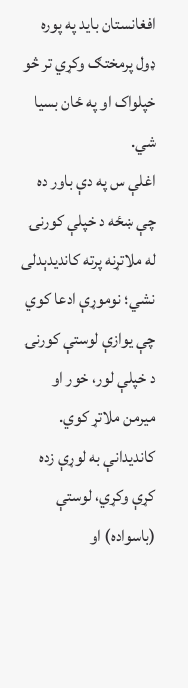افغانستان بايد په پوره ډول پرمختګ وکړي تر څو خپلواک او په ځان بسيا شي.
اغلې س په دې باور ده چې ښځه د خپلې کورنۍ له ملاتړنه پرته کانديدېدلى نشي؛ نوموړې ادعا کوي چې يوازې لوستې کورنۍ د خپلې لور، خور او ميرمن ملاتړ کوي. کانديدانې به لوړې زده کړې وکړي، لوستې (باسواده) او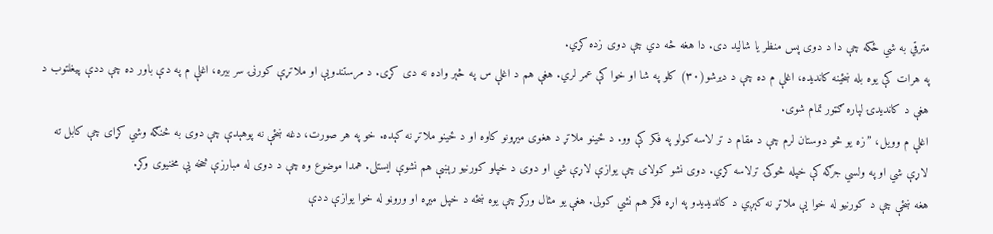مترقي به شي ځکه چې دا د دوى پس منظر يا شاليد دى. دا هغه څه دي چې دوى زده کړي.
په هرات کې يوه بله ښځينه کانديده، اغلې م ده چې د ديرشو(٣٠) کلو په شا او خوا کې عمر لري. هغې هم د اغلې س په څېر واده نه دى کړى. د مرستندويې او ملاتړې کورنۍ سر بيره، اغلې م په دې باور ده چې ددې پيغلتوب د هغې د کانديدۍ لپاره ګټور تمام شوى.
اغلې م وويل، ”زه يو څو دوستان لرم چې د مقام د تر لاسه کولو په فکر کې وو. د ځينو ملاتړ د هغوى ميړونو کاوه او د ځينو ملاتړ نه کېده. خو په هر صورت، دغه ښځې نه پوهېدې چې دوى به څنګه وشي کړاى چې کابل ته لاړې شي او په ولسي جرګه کې خپله څوکۍ ترلاسه کړي. دوى نشو کولاى چې يوازې لاړې شي او دوى د خپلو کورنيو رېښې هم نشوې ايستلى. همدا موضوع وه چې د دوى له مبارزې څخه يې مخنيوى وکړ.
هغه ښځې چې د کورنيو له خوا يې ملاتړ نه کېږي د کانديديدو په اړه فکر هم نشي کولى. هغې يو مثال ورکړ چې يوه ښځه د خپل ميړه او وروڼو له خوا يوازې ددې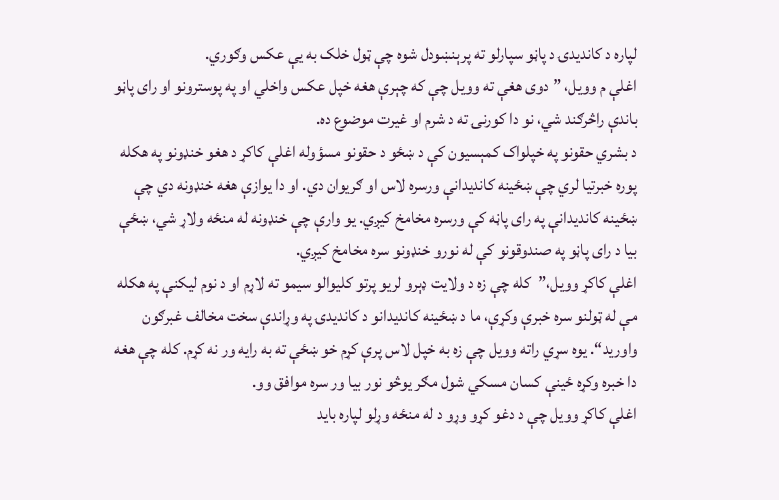لپاره د کانديدۍ د پاڼو سپارلو ته پرېنښودل شوه چې ټول خلک به يې عکس وګوري.
اغلې م وويل، ” دوى هغې ته وويل چې که چېرې هغه خپل عکس واخلي او په پوسترونو او راى پاڼو باندې راڅرګند شي، نو دا کورنۍ ته د شرم او غيرت موضوع ده.
د بشري حقونو په خپلواک کمېسيون کې د ښځو د حقونو مسؤوله اغلې کاکړ د هغو خنډونو په هکله پوره خبرتيا لري چې ښځينه کانديدانې ورسره لاس او ګريوان دي. او دا يوازې هغه خنډونه دي چې ښځينه کانديدانې په راى پاڼه کې ورسره مخامخ کيږي. يو وارې چې خنډونه له منځه ولاړ شي، ښځې بيا د راى پاڼو په صندوقونو کې له نورو خنډونو سره مخامخ کيږي.
اغلې کاکړ وويل،”کله چې زه د ولايت ډېرو لريو پرتو کليوالو سيمو ته لاړم او د نوم ليکنې په هکله مې له ټولنو سره خبرې وکړې، ما د ښځينه کانديدانو د کانديدۍ په وړاندې سخت مخالف غبرګون واوريد“. يوه سړي راته وويل چې زه به خپل لاس پرې کړم خو ښځې ته به رايه ور نه کړم. کله چې هغه دا خبره وکړه ځينې کسان مسکي شول مګر يوڅو نور بيا ور سره موافق وو.
اغلې کاکړ وويل چې د دغو کړو وړو د له منځه وړلو لپاره بايد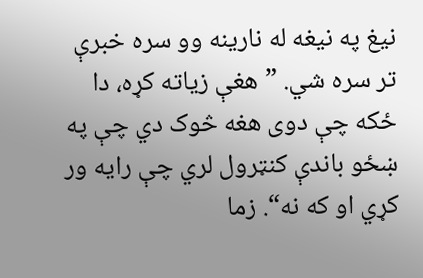نيغ په نيغه له نارينه وو سره خبرې تر سره شي. ”هغې زياته کړه، دا ځکه چې دوى هغه څوک دي چې په ښځو باندې کنټرول لري چې رايه ور کړي او که نه“. زما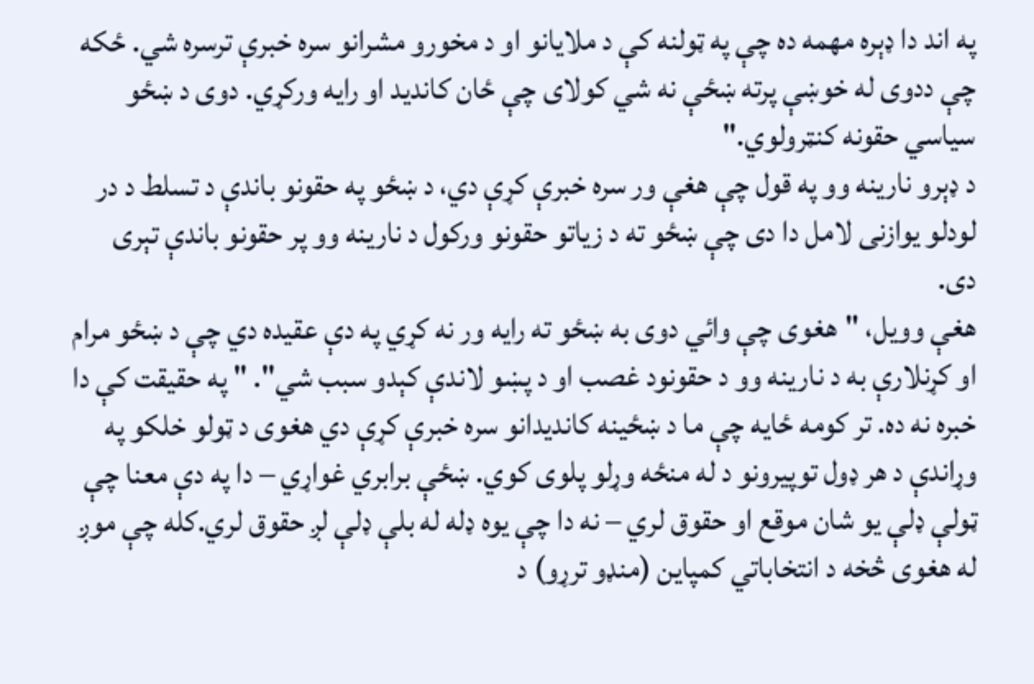په اند دا ډېره مهمه ده چې په ټولنه کې د ملايانو او د مخورو مشرانو سره خبرې ترسره شي. ځکه چې ددوى له خوښې پرته ښځې نه شي کولاى چې ځان کانديد او رايه ورکړي. دوى د ښځو سياسي حقونه کنټرولوي."
د ډېرو نارينه وو په قول چې هغې ور سره خبرې کړې دي، د ښځو په حقونو باندې د تسلط د در لودلو يوازنى لامل دا دى چې ښځو ته د زياتو حقونو ورکول د نارينه وو پر حقونو باندې تېرى دى.
هغې وويل، "هغوى چې وائي دوى به ښځو ته رايه ور نه کړي په دې عقيده دي چې د ښځو مرام او کړنلارې به د نارينه وو د حقونود غصب او د پښو لاندې کېدو سبب شي". " په حقيقت کې دا خبره نه ده. تر کومه ځايه چې ما د ښځينه کانديدانو سره خبرې کړې دي هغوى د ټولو خلکو په وړاندې د هر ډول توپيرونو د له منځه وړلو پلوى کوي. ښځې برابري غواړي – دا په دې معنا چې ټولې ډلې يو شان موقع او حقوق لري – نه دا چې يوه ډله له بلې ډلې لږ حقوق لري.کله چې موږ له هغوى څخه د انتخاباتي کمپاين (منډو ترړو) د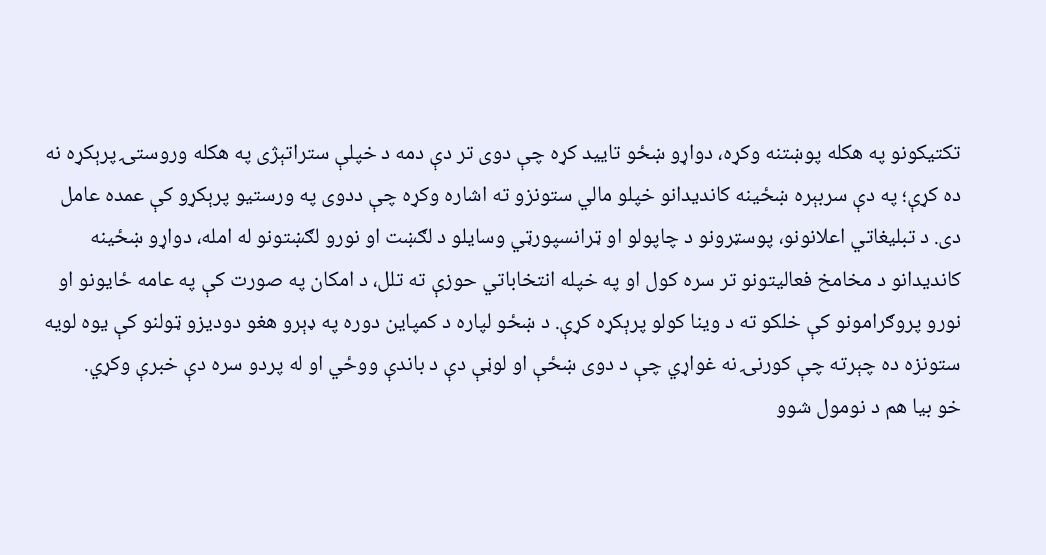تکتيکونو په هکله پوښتنه وکړه، دواړو ښځو تاييد کړه چې دوى تر دې دمه د خپلې ستراتېژى په هکله وروستۍ پرېکړه نه ده کړې؛ په دې سربېره ښځينه کانديدانو خپلو مالي ستونزو ته اشاره وکړه چې ددوى په ورستيو پرېکړو کې عمده عامل دى. د تبليغاتي اعلانونو، پوسټرونو د چاپولو او ټرانسپورټي وسايلو د لګښت او نورو لګښتونو له امله، دواړو ښځينه کانديدانو د مخامخ فعاليتونو تر سره کول او په خپله انتخاباتي حوزې ته تلل، د امکان په صورت کې په عامه ځايونو او نورو پروګرامونو کې خلکو ته د وينا کولو پرېکړه کړې. د ښځو لپاره د کمپاين دوره په ډېرو هغو دوديزو ټولنو کې يوه لويه ستونزه ده چېرته چې کورنۍ نه غواړي چې د دوى ښځې او لوڼې دې د باندې ووځي او له پردو سره دې خبرې وکړي.
خو بيا هم د نومول شوو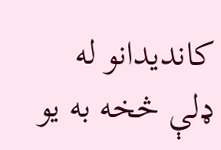کانديدانو له ډلې څخه به يو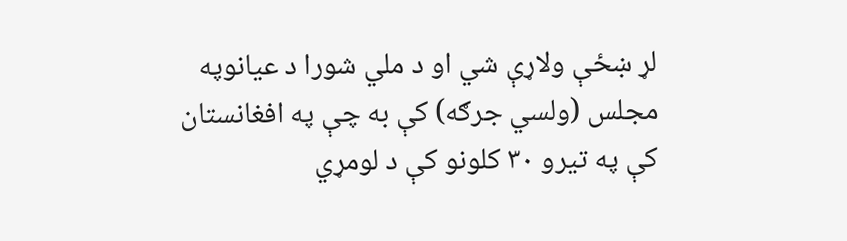لړ ښځې ولاړې شي او د ملي شورا د عيانوپه مجلس (ولسي جرګه) کې به چې په افغانستان کې په تيرو ٣٠ کلونو کې د لومړي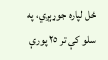ځل لپاره جوړېږي، په سلو کې تر ٢٥ پورې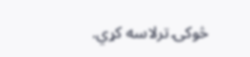څوکۍ ترلاسه کړي.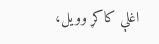اغلې کاکړ وويل،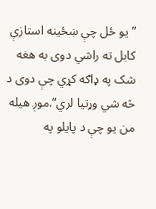”يو ځل چې ښځينه استازې کابل ته راشي دوى به هغه شک په ډاګه کړي چې دوى د څه شي وړتيا لري“.موږ هيله من يو چې د پايلو په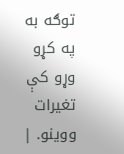توګه به په کړو وړو کې تغيرات ووينو. |